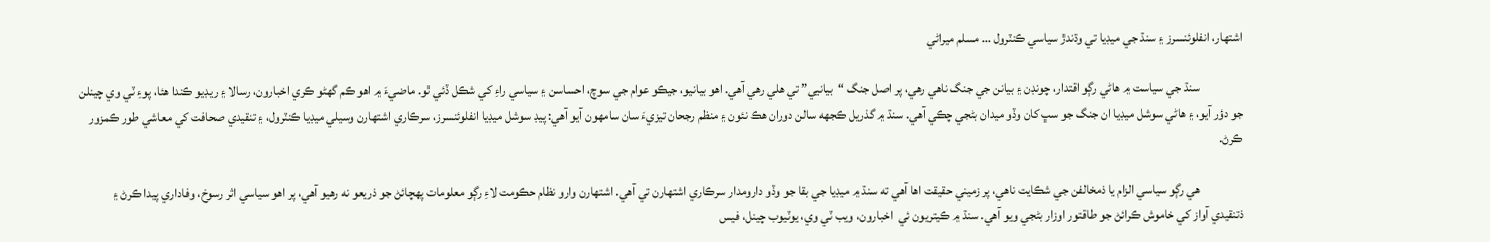اشتهار، انفلوئنسرز ۽ سنڌ جي ميڊيا تي وڌندڙ سياسي ڪنٽرول … مسلم ميراڻي

                 سنڌ جي سياست ۾ هاڻي رڳو اقتدار، چونڊن ۽ بيانن جي جنگ ناهي رهي، پر اصل جنگ “بيانيي” تي هلي رهي آهي. اهو بيانيو، جيڪو عوام جي سوچ، احساسن ۽ سياسي راءِ کي شڪل ڏئي ٿو. ماضيءَ ۾ اهو ڪم گهڻو ڪري اخبارون، رسالا ۽ ريڊيو ڪندا هئا، پوءِ ٽي وي چينلن جو دؤر آيو، ۽ هاڻي سوشل ميڊيا ان جنگ جو سڀ کان وڏو ميدان بڻجي چڪي آهي. سنڌ ۾ گذريل ڪجهه سالن دوران هڪ نئون ۽ منظم رجحان تيزيءَ سان سامهون آيو آهي: پيڊ سوشل ميڊيا انفلوئنسرز، سرڪاري اشتهارن وسيلي ميڊيا ڪنٽرول، ۽ تنقيدي صحافت کي معاشي طور ڪمزور ڪرڻ.

                 هي رڳو سياسي الزام يا ذمخالفن جي شڪايت ناهي، پر زميني حقيقت اها آهي ته سنڌ ۾ ميڊيا جي بقا جو وڏو دارومدار سرڪاري اشتهارن تي آهي. اشتهارن وارو نظام حڪومت لاءِ رڳو معلومات پهچائڻ جو ذريعو نه رهيو آهي، پر اهو سياسي اثر رسوخ، وفاداري پيدا ڪرڻ ۽ ذتنقيدي آواز کي خاموش ڪرائڻ جو طاقتور اوزار بڻجي ويو آهي. سنڌ ۾ ڪيتريون ئي  اخبارون، ويب ٽي وي، يوٽيوب چينل، فيس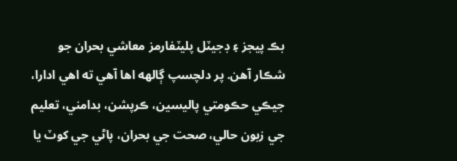بڪ پيجز ۽ ڊجيٽل پليٽفارمز معاشي بحران جو شڪار آهن. پر دلچسپ ڳالهه اها آهي ته اهي ادارا، جيڪي حڪومتي پاليسين، ڪرپشن، بدامني، تعليم جي زبون حالي، صحت جي بحران، پاڻي جي کوٽ يا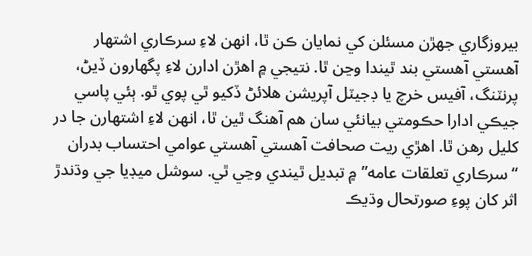بيروزگاري جهڙن مسئلن کي نمايان ڪن ٿا، انهن لاءِ سرڪاري اشتهار آهستي آهستي بند ٿيندا وڃن ٿا. نتيجي ۾ اهڙن ادارن لاءِ پگهارون ڏيڻ، پرنٽنگ، آفيس خرچ يا ڊجيٽل آپريشن هلائڻ ڏکيو ٿي پوي ٿو. ٻئي پاسي جيڪي ادارا حڪومتي بيانئي سان هم آهنگ ٿين ٿا، انهن لاءِ اشتهارن جا در کليل رهن ٿا. اهڙي ريت صحافت آهستي آهستي عوامي احتساب بدران “سرڪاري تعلقات عامه” ۾ تبديل ٿيندي وڃي ٿي. سوشل ميڊيا جي وڌندڙ اثر کان پوءِ صورتحال وڌيڪ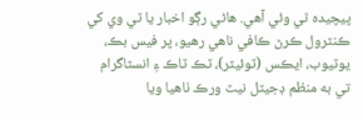پيچيده ٿي وئي آهي. هاڻي رڳو اخبار يا ٽي وي کي ڪنٽرول ڪرڻ ڪافي ناهي رهيو، پر فيس بڪ، يوٽيوب، ايڪس (ٽوئيٽر)، ٽڪ ٽاڪ ۽ انسٽاگرام تي به منظم ڊجيٽل نيٽ ورڪ ٺاهيا ويا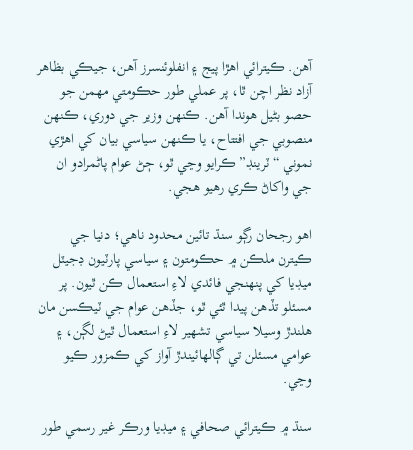آهن. ڪيترائي اهڙا پيج ۽ انفلوئنسرز آهن، جيڪي بظاهر آزاد نظر اچن ٿا، پر عملي طور حڪومتي مهمن جو حصو بڻيل هوندا آهن. ڪنهن وزير جي دوري، ڪنهن منصوبي جي افتتاح، يا ڪنهن سياسي بيان کي اهڙي نموني “ٽرينڊ” ڪرايو وڃي ٿو، ڄڻ عوام پاڻمرادو ان جي واکاڻ ڪري رهيو هجي.

اهو رجحان رڳو سنڌ تائين محدود ناهي؛ دنيا جي ڪيترن ملڪن ۾ حڪومتون ۽ سياسي پارٽيون ڊجيٽل ميڊيا کي پنهنجي فائدي لاءِ استعمال ڪن ٿيون. پر مسئلو تڏهن پيدا ٿئي ٿو، جڏهن عوام جي ٽيڪسن مان هلندڙ وسيلا سياسي تشهير لاءِ استعمال ٿيڻ لڳن، ۽ عوامي مسئلن تي ڳالهائيندڙ آواز کي ڪمزور ڪيو وڃي.

سنڌ ۾ ڪيترائي صحافي ۽ ميڊيا ورڪر غير رسمي طور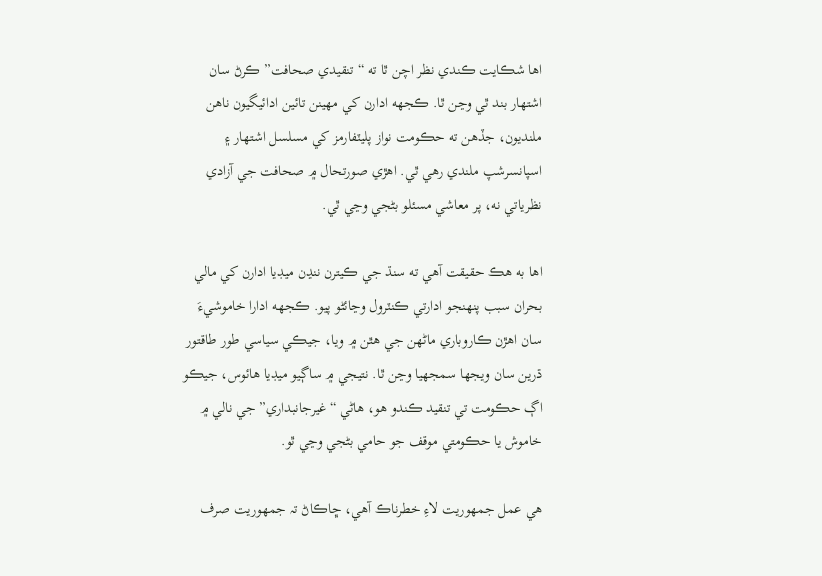اها شڪايت ڪندي نظر اچن ٿا ته “تنقيدي صحافت” ڪرڻ سان اشتهار بند ٿي وڃن ٿا. ڪجهه ادارن کي مهينن تائين ادائيگيون ناهن ملنديون، جڏهن ته حڪومت نواز پليٽفارمز کي مسلسل اشتهار ۽ اسپانسرشپ ملندي رهي ٿي. اهڙي صورتحال ۾ صحافت جي آزادي نظرياتي نه، پر معاشي مسئلو بڻجي وڃي ٿي.

اها به هڪ حقيقت آهي ته سنڌ جي ڪيترن ننڍن ميڊيا ادارن کي مالي بحران سبب پنهنجو ادارتي ڪنٽرول وڃائڻو پيو. ڪجهه ادارا خاموشيءَ سان اهڙن ڪاروباري ماڻهن جي هٿن ۾ ويا، جيڪي سياسي طور طاقتور ڌرين سان ويجها سمجهيا وڃن ٿا. نتيجي ۾ ساڳيو ميڊيا هائوس، جيڪو اڳ حڪومت تي تنقيد ڪندو هو، هاڻي “غيرجانبداري” جي نالي ۾ خاموش يا حڪومتي موقف جو حامي بڻجي وڃي ٿو.

هي عمل جمهوريت لاءِ خطرناڪ آهي، ڇاڪاڻ تہ جمهوريت صرف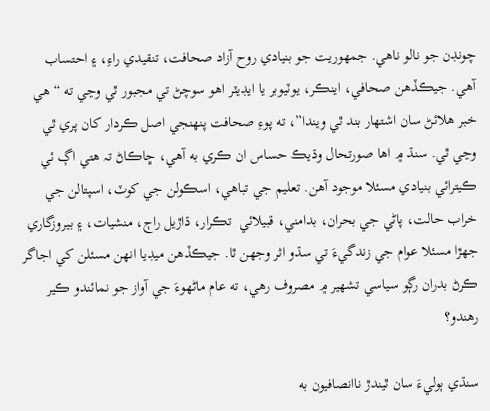چونڊن جو نالو ناهي. جمهوريت جو بنيادي روح آزاد صحافت، تنقيدي راءِ، ۽ احتساب آهي. جيڪڏهن صحافي، اينڪر، يوٽيوبر يا ايڊيٽر اهو سوچڻ تي مجبور ٿي وڃي ته “هي خبر هلائڻ سان اشتهار بند ٿي ويندا”، ته پوءِ صحافت پنهنجي اصل ڪردار کان پري ٿي وڃي ٿي. سنڌ ۾ اها صورتحال وڌيڪ حساس ان ڪري به آهي، ڇاڪاڻ تہ هتي اڳ ئي ڪيترائي بنيادي مسئلا موجود آهن. تعليم جي تباهي، اسڪولن جي کوٽ، اسپتالن جي خراب حالت، پاڻي جي بحران، بدامني، قبيلائي  تڪرار، ڌاڙيل راڄ، منشيات، ۽ بيروزگاري جهڙا مسئلا عوام جي زندگيءَ تي سڌو اثر وجهن ٿا. جيڪڏهن ميڊيا انهن مسئلن کي اجاگر ڪرڻ بدران رڳو سياسي تشهير ۾ مصروف رهي، ته عام ماڻهوءَ جي آواز جو نمائندو ڪير رهندو؟

سنڌي ٻوليءَ سان ٿيندڙ ناانصافيون به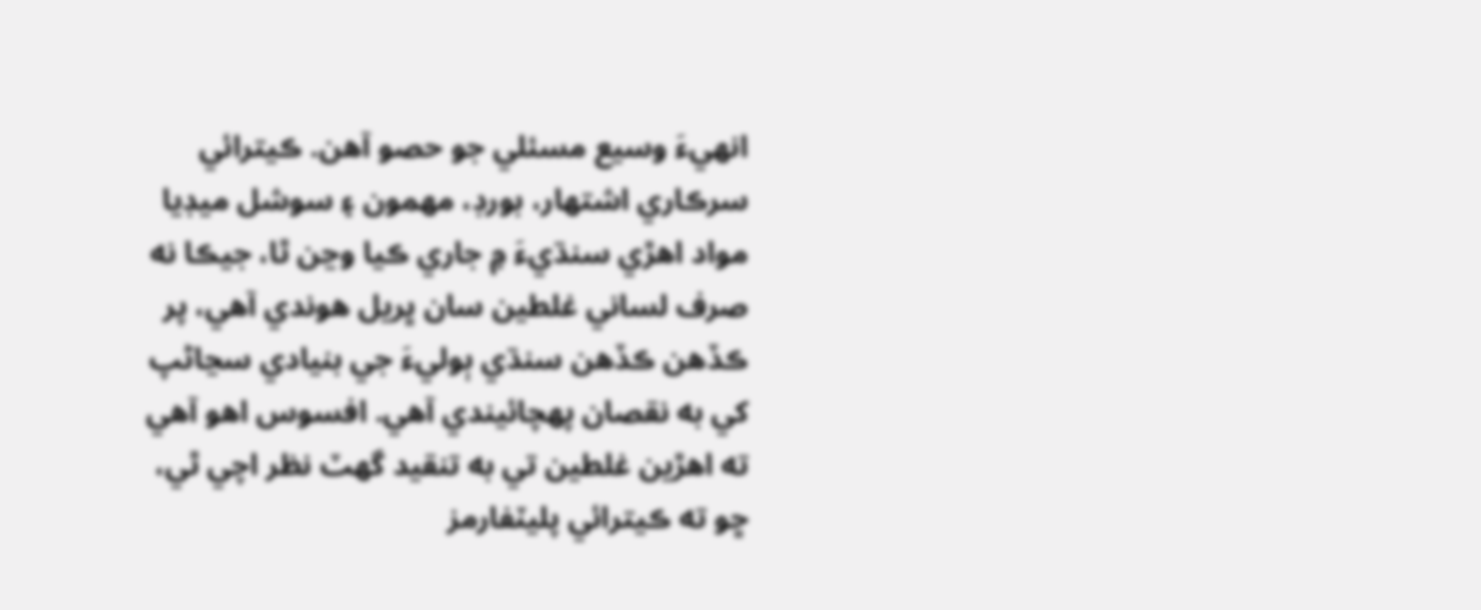انهيءَ وسيع مسئلي جو حصو آهن. ڪيترائي سرڪاري اشتهار، بورڊ، مهمون ۽ سوشل ميڊيا مواد اهڙي سنڌيءَ ۾ جاري ڪيا وڃن ٿا، جيڪا نه صرف لساني غلطين سان ڀريل هوندي آهي، پر ڪڏهن ڪڏهن سنڌي ٻوليءَ جي بنيادي سڃاڻپ کي به نقصان پهچائيندي آهي. افسوس اهو آهي ته اهڙين غلطين تي به تنقيد گهٽ نظر اچي ٿي، ڇو ته ڪيترائي پليٽفارمز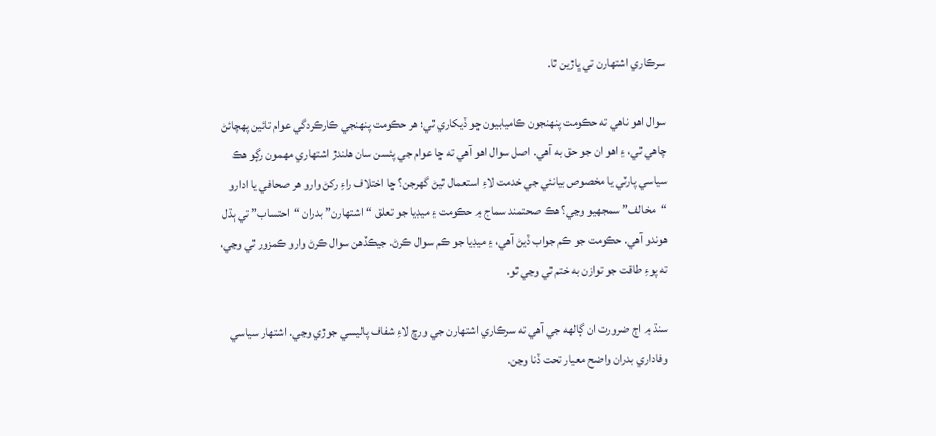سرڪاري اشتهارن تي ڀاڙين ٿا.

سوال اهو ناهي ته حڪومت پنهنجون ڪاميابيون ڇو ڏيکاري ٿي؛ هر حڪومت پنهنجي ڪارڪردگي عوام تائين پهچائڻ چاهي ٿي، ۽ اهو ان جو حق به آهي. اصل سوال اهو آهي ته ڇا عوام جي پئسن سان هلندڙ اشتهاري مهمون رڳو هڪ سياسي پارٽي يا مخصوص بيانئي جي خدمت لاءِ استعمال ٿيڻ گهرجن؟ ڇا اختلاف راءِ رکڻ وارو هر صحافي يا ادارو “مخالف” سمجهيو وڃي؟ هڪ صحتمند سماج ۾ حڪومت ۽ ميڊيا جو تعلق “اشتهارن” بدران “احتساب” تي ٻڌل هوندو آهي. حڪومت جو ڪم جواب ڏيڻ آهي، ۽ ميڊيا جو ڪم سوال ڪرڻ. جيڪڏهن سوال ڪرڻ وارو ڪمزور ٿي وڃي، ته پوءِ طاقت جو توازن به ختم ٿي وڃي ٿو.

سنڌ ۾ اڄ ضرورت ان ڳالهه جي آهي ته سرڪاري اشتهارن جي ورڇ لاءِ شفاف پاليسي جوڙي وڃي. اشتهار سياسي وفاداري بدران واضح معيار تحت ڏنا وڃن.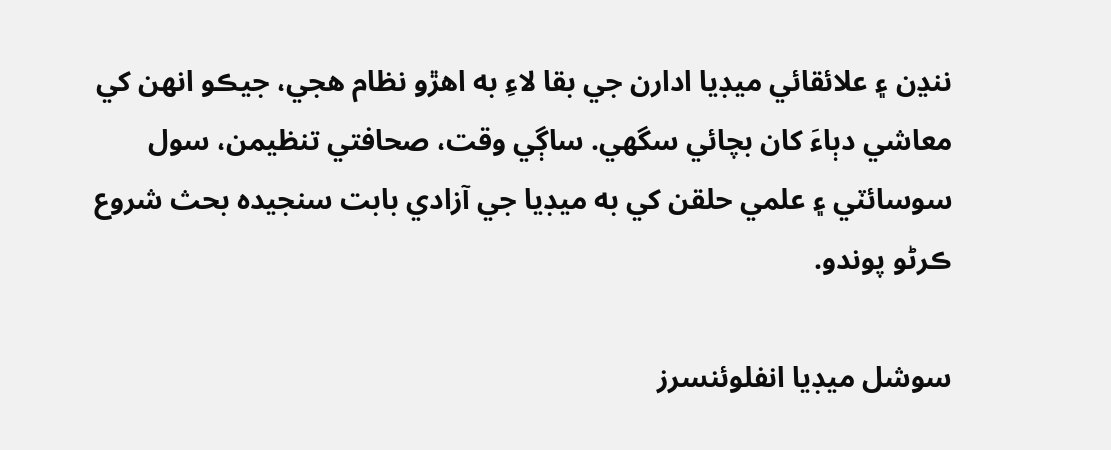ننڍن ۽ علائقائي ميڊيا ادارن جي بقا لاءِ به اهڙو نظام هجي، جيڪو انهن کي معاشي دٻاءَ کان بچائي سگهي. ساڳي وقت، صحافتي تنظيمن، سول سوسائٽي ۽ علمي حلقن کي به ميڊيا جي آزادي بابت سنجيده بحث شروع ڪرڻو پوندو.

سوشل ميڊيا انفلوئنسرز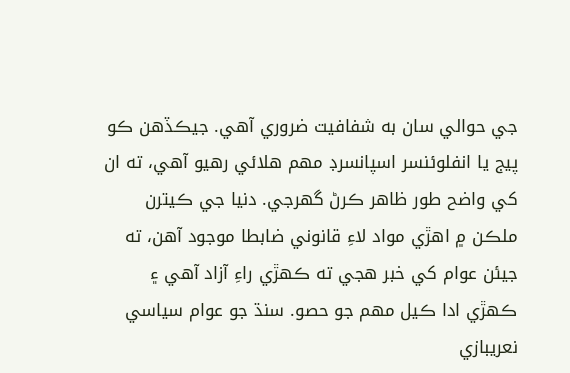جي حوالي سان به شفافيت ضروري آهي. جيڪڏهن ڪو پيج يا انفلوئنسر اسپانسرڊ مهم هلائي رهيو آهي، ته ان کي واضح طور ظاهر ڪرڻ گهرجي. دنيا جي ڪيترن ملڪن ۾ اهڙي مواد لاءِ قانوني ضابطا موجود آهن، ته جيئن عوام کي خبر هجي ته ڪهڙي راءِ آزاد آهي ۽ ڪهڙي ادا ڪيل مهم جو حصو. سنڌ جو عوام سياسي نعريبازي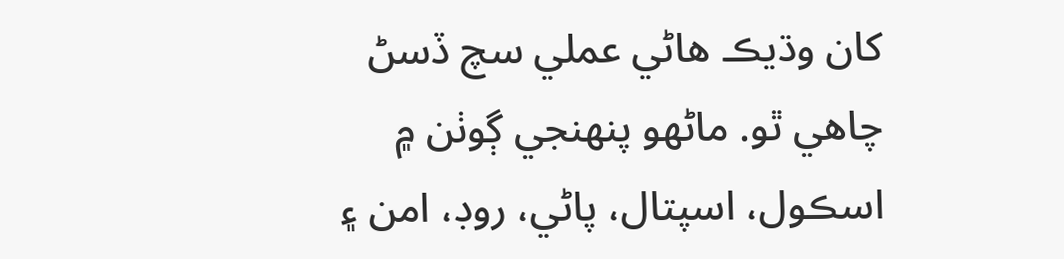کان وڌيڪ هاڻي عملي سچ ڏسڻ چاهي ٿو. ماڻهو پنهنجي ڳوٺن ۾ اسڪول، اسپتال، پاڻي، روڊ، امن ۽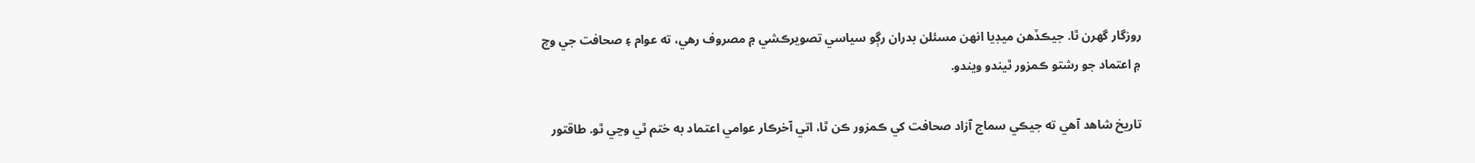روزگار گهرن ٿا. جيڪڏهن ميڊيا انهن مسئلن بدران رڳو سياسي تصويرڪشي ۾ مصروف رهي، ته عوام ۽ صحافت جي وچ ۾ اعتماد جو رشتو ڪمزور ٿيندو ويندو.

تاريخ شاهد آهي ته جيڪي سماج آزاد صحافت کي ڪمزور ڪن ٿا، اتي آخرڪار عوامي اعتماد به ختم ٿي وڃي ٿو. طاقتور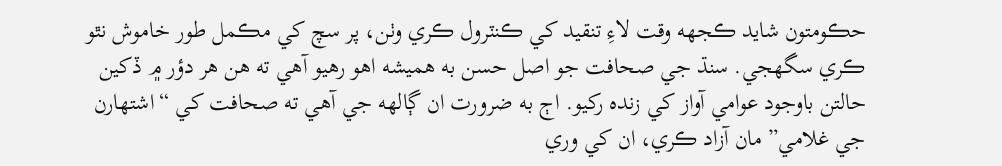حڪومتون شايد ڪجهه وقت لاءِ تنقيد کي ڪنٽرول ڪري وٺن، پر سچ کي مڪمل طور خاموش نٿو ڪري سگهجي. سنڌ جي صحافت جو اصل حسن به هميشه اهو رهيو آهي ته هن هر دؤر ۾ ڏکين حالتن باوجود عوامي آواز کي زنده رکيو. اڄ به ضرورت ان ڳالهه جي آهي ته صحافت کي “اشتهارن جي غلامي” مان آزاد ڪري، ان کي وري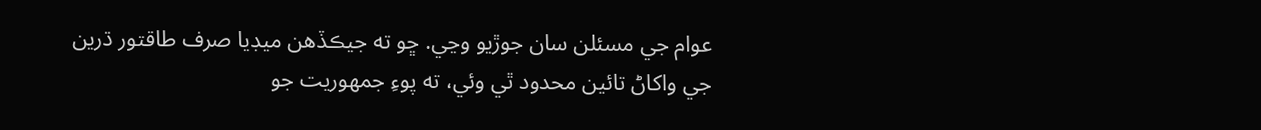عوام جي مسئلن سان جوڙيو وڃي. ڇو ته جيڪڏهن ميڊيا صرف طاقتور ڌرين جي واکاڻ تائين محدود ٿي وئي، ته پوءِ جمهوريت جو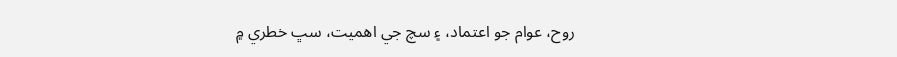روح، عوام جو اعتماد، ۽ سچ جي اهميت، سڀ خطري ۾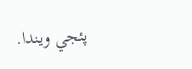پئجي ويندا.